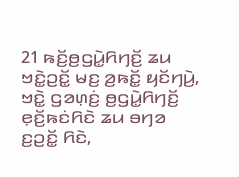21 ꤒꤢꤩ꤬ꤥ꤬ꤞꤣꤧ꤭ꤖꤚꤢꤩ꤬ ꤘꤣ ꤠꤢꤧ꤭ꤑꤢꤩ꤭ ꤗꤢ꤬ ꤤ꤬ꤒꤢꤩ꤭ ꤟꤢꤩꤚꤣꤧ꤬, ꤠꤢꤧ꤭ ꤞꤤꤛ꤫ꤢꤦ꤬ ꤥ꤬ꤞꤣꤧ꤭ꤖꤚꤢꤩ꤬ ꤕ꤫ꤢꤩ꤬ꤒꤢꤦꤖꤢꤧ ꤘꤣ ꤋꤚꤤ ꤢ꤬ꤑꤢꤩ꤭ ꤖꤢꤧ,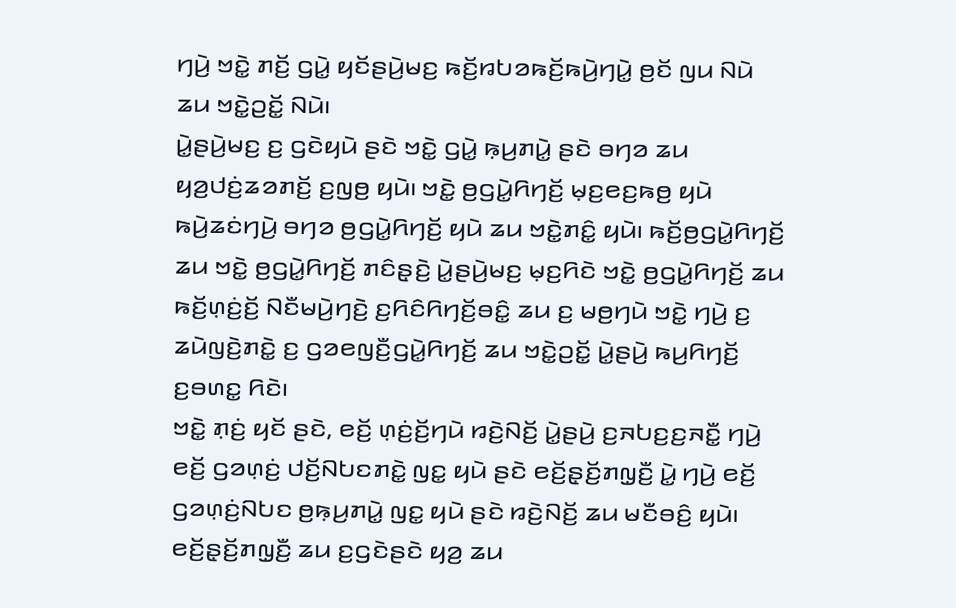ꤚꤣꤧ꤬ ꤠꤢꤧ꤭ ꤊꤢꤩ꤬ ꤞꤣꤧ꤭ ꤟꤢꤩꤔꤣꤧ꤬ꤗꤢ꤬ ꤒꤢꤩ꤬ꤙꤝꤤꤒꤢꤩ꤬ꤒꤣꤧ꤬ꤚꤣꤧ꤭ ꤥ꤬ꤢꤩ ꤜꤣ ꤡꤣꤧ ꤘꤣ ꤠꤢꤧ꤭ꤑꤢꤩ꤭ ꤡꤣꤧ꤯
ꤣꤧ꤭ꤔꤣꤧ꤬ꤗꤢ꤬ ꤢ꤬ ꤞꤢꤧꤟꤣꤧ ꤔꤢꤧ ꤠꤢꤧ꤭ ꤞꤣꤧ꤭ ꤒ꤫ꤣ꤬ꤊꤣꤧ꤭ ꤔꤢꤧ ꤋꤚꤤ ꤘꤣ ꤟꤤ꤬ꤓꤢꤦ꤬ꤘꤤꤊꤢꤩ꤬ ꤢ꤬ꤜꤥ꤬ ꤟꤣꤧ꤯ ꤠꤢꤧ꤭ ꤥ꤬ꤞꤣꤧ꤭ꤖꤚꤢꤩ꤬ ꤗ꤫ꤢ꤬ꤕꤢ꤬ꤒꤥ꤬ ꤟꤣꤧ ꤒꤣꤧ꤬ꤘꤢꤦꤚꤣꤧ꤬ ꤋꤚꤤ ꤥ꤬ꤞꤣꤧ꤭ꤖꤚꤢꤩ꤬ ꤟꤣꤧ ꤘꤣ ꤠꤢꤧ꤭ꤊꤢꤨ꤭ ꤟꤣꤧ꤯ ꤒꤢꤩ꤬ꤥ꤬ꤞꤣꤧ꤭ꤖꤚꤢꤩ꤬ ꤘꤣ ꤠꤢꤧ꤭ ꤥ꤬ꤞꤣꤧ꤭ꤖꤚꤢꤩ꤬ ꤊꤢꤨꤔ꤫ꤢꤧ꤬ ꤣꤧ꤭ꤔꤣꤧ꤬ꤗꤢ꤬ ꤗ꤫ꤢ꤬ꤖꤢꤧ ꤠꤢꤧ꤭ ꤥ꤬ꤞꤣꤧ꤭ꤖꤚꤢꤩ꤬ ꤘꤣ ꤒꤢꤩ꤬ꤛ꤫ꤢꤦ꤬ꤢꤩ꤬ ꤡꤢꤪꤗꤣꤧ꤬ꤚꤢꤧ꤬ ꤢ꤬ꤖꤢꤨꤖꤚꤢꤩ꤬ꤋꤢꤨ꤭ ꤘꤣ ꤢ꤬ ꤗꤥ꤬ꤚꤣꤧ ꤠꤢꤧ꤭ ꤚꤣꤧ꤬ ꤢ꤬ ꤘꤣꤧꤜꤢꤧ꤬ꤊꤢꤧ꤭ ꤢ꤬ ꤞꤤꤕꤜꤢꤪ꤬ꤞꤣꤧ꤭ꤖꤚꤢꤩ꤬ ꤘꤣ ꤠꤢꤧ꤭ꤑꤢꤩ꤭ ꤣꤧ꤭ꤔꤣꤧ꤬ ꤒꤣ꤬ꤖꤚꤢꤩ꤬ ꤢ꤬ꤋꤛꤢ꤭ ꤖꤢꤧ꤯
ꤠꤢꤧ꤭ ꤊ꤫ꤢꤦ꤬ ꤟꤢꤩ ꤔꤢꤧ, ꤕꤢꤩ꤬ ꤛ꤫ꤢꤦ꤬ꤢꤩ꤬ꤚꤣꤧ ꤙꤢꤧ꤬ꤡꤢꤩ꤬ ꤣꤧ꤭ꤔꤣꤧ꤬ ꤢ꤬ꤏꤝꤢ꤬ꤢ꤬ꤏꤢꤪ꤭ ꤚꤣꤧ꤬ ꤕꤢꤩ꤬ ꤞꤤꤛ꤫ꤢꤦ꤬ ꤓꤢꤩ꤬ꤡꤝꤢꤊꤢꤧ꤭ ꤜꤢ꤭ ꤟꤣꤧ ꤔꤢꤧ ꤕꤢꤩ꤬ꤔ꤫ꤢꤩ꤬ꤊꤜ꤫ꤢꤪ꤬ ꤣꤧ꤭ ꤚꤣꤧ꤬ ꤕꤢꤩ꤬ ꤞꤤꤛ꤫ꤢꤦ꤬ꤡꤝꤢ ꤥ꤬ꤒ꤫ꤣ꤬ꤊꤣꤧ꤭ ꤜꤢ꤭ ꤟꤣꤧ ꤔꤢꤧ ꤙꤢꤧ꤬ꤡꤢꤩ꤬ ꤘꤣ ꤗꤢꤪꤋꤢꤨ꤬ ꤟꤣꤧ꤯
ꤕꤢꤩ꤬ꤔ꤫ꤢꤩ꤬ꤊꤜ꤫ꤢꤪ꤬ ꤘꤣ ꤢ꤬ꤞꤢꤧꤔꤢꤧ ꤟꤤ꤬ ꤘꤣ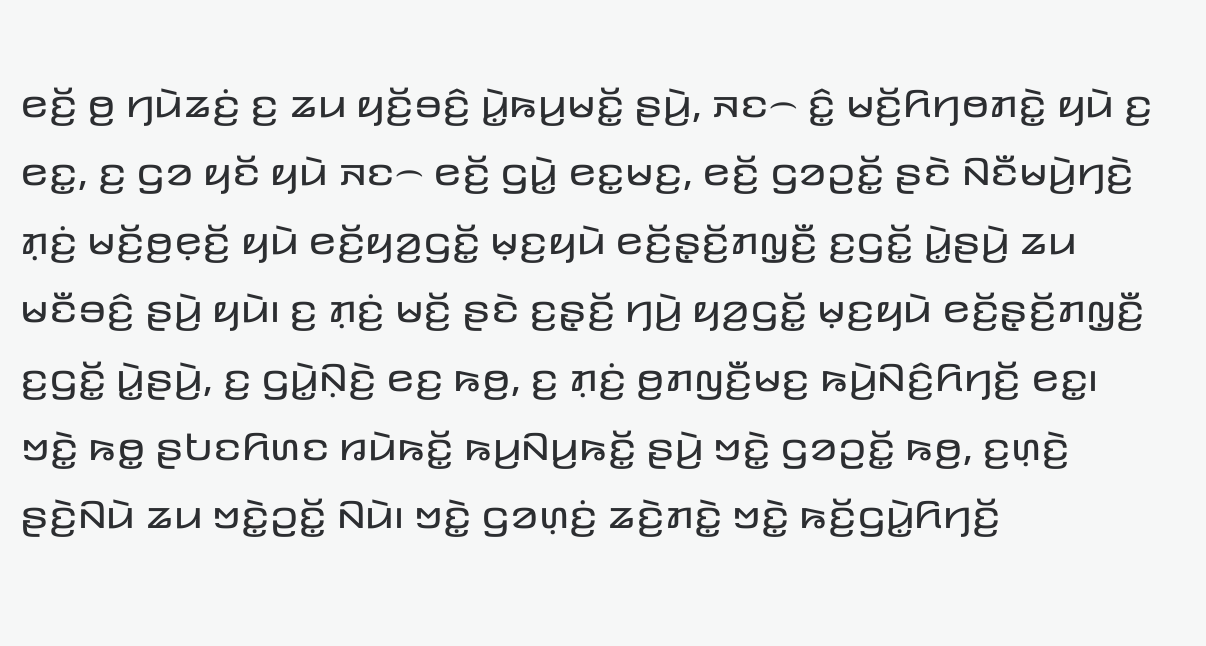ꤕꤢꤩ꤬ ꤥ꤬ ꤚꤣꤧꤘꤢꤦ꤬ ꤢ꤬ ꤘꤣ ꤟꤢꤩ꤬ꤋꤢꤨ꤬ ꤣꤧ꤭ꤒꤣ꤬ꤗꤢꤩ꤭ ꤔꤣꤧ꤬, ꤏꤢ꤮ ꤢꤨ꤭ ꤗꤢꤩ꤬ꤖꤚꤥꤊꤢꤧ꤭ ꤟꤣꤧ ꤢ꤬ ꤕꤢ꤭, ꤢ꤬ ꤞꤤ ꤟꤢꤩ ꤟꤣꤧ ꤏꤢ꤮ ꤕꤢꤩ꤬ ꤞꤣꤧ꤭ ꤕꤢ꤭ꤗꤢ꤬, ꤕꤢꤩ꤬ ꤞꤤꤑꤢꤩ꤭ ꤔꤢꤧ ꤡꤢꤪꤗꤣꤧ꤬ꤚꤢꤧ꤬ ꤊ꤫ꤢꤦ꤬ ꤗꤢꤩ꤬ꤥ꤬ꤕ꤫ꤢꤩ꤬ ꤟꤣꤧ ꤕꤢꤩ꤬ꤟꤤ꤬ꤞꤢꤩ꤭ ꤗ꤫ꤢ꤬ꤟꤣꤧ ꤕꤢꤩ꤬ꤔ꤫ꤢꤩ꤬ꤊꤜ꤫ꤢꤪ꤬ ꤢ꤬ꤞꤢꤩ꤭ ꤣꤧ꤭ꤔꤣꤧ꤬ ꤘꤣ ꤗꤢꤪꤋꤢꤨ꤬ ꤔꤣꤧ꤬ ꤟꤣꤧ꤯ ꤢ꤬ ꤊ꤫ꤢꤦ꤬ ꤗꤢꤩ꤬ ꤔꤢꤧ ꤢ꤬ꤔ꤫ꤢꤩ꤬ ꤚꤣꤧ꤬ ꤟꤤ꤬ꤞꤢꤩ꤭ ꤗ꤫ꤢ꤬ꤟꤣꤧ ꤕꤢꤩ꤬ꤔ꤫ꤢꤩ꤬ꤊꤜ꤫ꤢꤪ꤬ ꤢ꤬ꤞꤢꤩ꤭ ꤣꤧ꤭ꤔꤣꤧ꤬, ꤢ꤬ ꤞꤣꤧ꤭ꤡ꤫ꤢꤧ꤬ ꤕꤢ꤬ ꤒꤥ꤬, ꤢ꤬ ꤊ꤫ꤢꤦ꤬ ꤥ꤬ꤊꤜꤢꤪ꤬ꤗꤢ꤬ ꤒꤣꤧ꤬ꤡꤢꤨ꤬ꤖꤚꤢꤩ꤬ ꤕꤢ꤭꤯
ꤠꤢꤧ꤭ ꤒꤥ꤭ ꤔꤝꤢꤖꤛꤢ ꤙꤣꤧꤒꤢꤩ꤭ ꤒꤣ꤬ꤡꤣ꤬ꤒꤢꤩ꤭ ꤔꤣꤧ꤬ ꤠꤢꤧ꤭ ꤞꤤꤑꤢꤩ꤭ ꤒꤥ꤬, ꤢ꤬ꤛ꤫ꤢꤧ꤬ ꤔꤢꤧ꤬ꤡꤣꤧ ꤘꤣ ꤠꤢꤧ꤭ꤑꤢꤩ꤭ ꤡꤣꤧ꤯ ꤠꤢꤧ꤭ ꤞꤤꤛ꤫ꤢꤦ꤬ ꤘꤢꤧ꤬ꤊꤢꤧ꤭ ꤠꤢꤧ꤭ ꤒꤢꤩ꤬ꤞꤣꤧ꤭ꤖꤚꤢꤩ꤬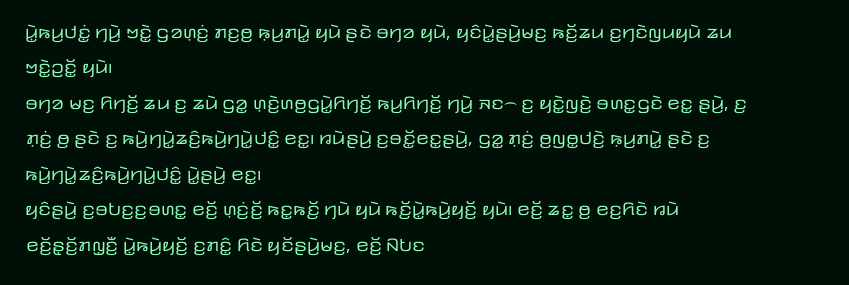ꤣꤧ꤭ꤒꤣ꤬ꤓꤢꤦ꤭ ꤚꤣꤧ꤬ ꤠꤢꤧ꤭ ꤞꤤꤛ꤫ꤢꤦ꤬ ꤊꤢ꤬ꤥ꤬ ꤒ꤫ꤣ꤬ꤊꤣꤧ꤭ ꤟꤣꤧ ꤔꤢꤧ ꤋꤚꤤ ꤟꤣꤧ, ꤟꤢꤨꤣꤧ꤭ꤔꤣꤧ꤬ꤗꤢ꤬ ꤒꤢꤩ꤬ꤘꤣ ꤢ꤬ꤚꤢꤧꤜꤣꤟꤣꤧ ꤘꤣ ꤠꤢꤧ꤭ꤑꤢꤩ꤭ ꤟꤣꤧ꤯
ꤋꤚꤤ ꤗꤢ꤬ ꤖꤚꤢꤩ꤬ ꤘꤣ ꤢ꤬ ꤘꤣꤧ ꤞꤤ꤭ ꤛ꤫ꤢꤧ꤬ꤛꤥ꤬ꤞꤣꤧ꤭ꤖꤚꤢꤩ꤬ ꤒꤣ꤬ꤖꤚꤢꤩ꤬ ꤚꤣꤧ꤬ ꤏꤢ꤮ ꤢ꤬ ꤟꤢꤧ꤭ꤜꤢꤧ꤬ ꤋꤛꤢ꤭ꤞꤢꤧ ꤕꤢ꤭ ꤔꤣꤧ꤬, ꤢ꤬ ꤊ꤫ꤢꤦ꤬ ꤥ꤬ ꤔꤢꤧ ꤢ꤬ ꤒꤣꤧ꤬ꤚꤣꤧ꤭ꤘꤢꤨ꤬ꤒꤣꤧ꤬ꤚꤣꤧ꤭ꤓꤢꤨ꤭ ꤕꤢ꤭꤯ ꤙꤣꤧꤔꤣꤧ꤬ ꤢ꤬ꤋꤢꤩ꤭ꤕꤢ꤭ꤔꤣꤧ꤬, ꤞꤤ꤭ ꤊ꤫ꤢꤦ꤬ ꤥ꤬ꤜꤥ꤭ꤓꤢꤧ꤬ ꤒ꤫ꤣ꤬ꤊꤣꤧ꤭ ꤔꤢꤧ ꤢ꤬ ꤒꤣꤧ꤬ꤚꤣꤧ꤭ꤘꤢꤨ꤬ꤒꤣꤧ꤬ꤚꤣꤧ꤭ꤓꤢꤨ꤭ ꤣꤧ꤭ꤔꤣꤧ꤬ ꤕꤢ꤭꤯
ꤟꤢꤨꤔꤣꤧ꤬ ꤢ꤬ꤋꤝꤢ꤬ꤢ꤬ꤋꤛꤢ꤭ ꤕꤢꤩ꤬ ꤛ꤫ꤢꤦ꤬ꤢꤩ꤬ ꤒꤢ꤭ꤒꤢꤩ꤬ ꤚꤣꤧ ꤟꤣꤧ ꤒꤢꤩ꤬ꤣꤧ꤭ꤒꤣꤧ꤬ꤟꤢꤩ꤬ ꤟꤣꤧ꤯ ꤕꤢꤩ꤬ ꤘꤢ꤭ ꤥ꤬ ꤕꤢ꤬ꤖꤢꤧ ꤙꤣꤧ ꤕꤢꤩ꤬ꤔ꤫ꤢꤩ꤬ꤊꤜ꤫ꤢꤪ꤬ ꤣꤧ꤭ꤒꤣꤧ꤬ꤟꤢꤩ꤬ ꤢ꤬ꤊꤢꤨ꤭ ꤖꤢꤧ ꤟꤢꤩꤔꤣꤧ꤬ꤗꤢ꤬, ꤕꤢꤩ꤬ ꤡꤝꤢ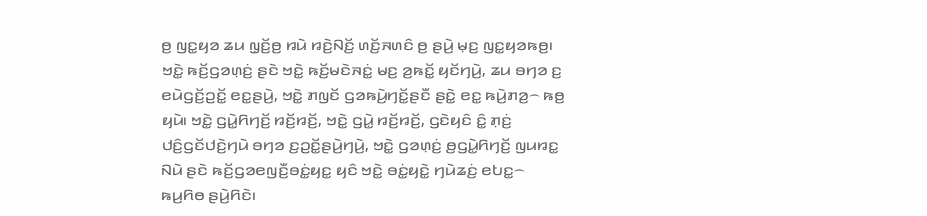ꤥ꤬ ꤜꤢ꤭ꤟꤤ ꤘꤣ ꤜ꤫ꤢꤩ꤬ꤥ꤬ ꤙꤣꤧ ꤙꤢꤧ꤬ꤡꤢꤩ꤬ ꤛꤢꤩ꤬ꤏꤛꤢꤨ ꤥ꤬ ꤔꤣꤧ꤬ ꤗ꤫ꤢ꤬ ꤜꤢ꤭ꤟꤤꤒꤥ꤬꤯
ꤠꤢꤧ꤭ ꤒꤢꤩ꤬ꤞꤤꤛ꤫ꤢꤦ꤬ ꤔꤢꤧ ꤠꤢꤧ꤭ ꤒꤢꤩ꤬ꤗꤢꤧꤏꤢꤦ꤭ ꤗꤢ꤬ ꤤ꤬ꤒꤢꤩ꤭ ꤟꤢꤩꤚꤣꤧ꤬, ꤘꤣ ꤋꤚꤤ ꤢ꤬ ꤕꤣꤧꤞꤢꤩ꤬ꤑꤢꤩ꤭ ꤕꤢ꤭ꤔꤣꤧ꤬, ꤠꤢꤧ꤭ ꤊꤜꤢꤩ ꤞꤤꤒꤣꤧ꤬ꤚꤢꤩ꤭ꤔꤢꤪ ꤔꤢꤧ꤭ ꤕꤢ꤭ ꤒꤣꤧ꤬ꤊꤤ꤬꤮ ꤒꤥ꤬ ꤟꤣꤧ꤯ ꤠꤢꤧ꤭ ꤞꤣꤧ꤭ꤖꤚꤢꤩ꤬ ꤙꤢꤩ꤬ꤙꤢꤩ꤬, ꤠꤢꤧ꤭ ꤞꤣꤧ꤭ ꤙꤢꤩ꤬ꤙꤢꤩ꤬, ꤞꤢꤧꤟꤢꤨ ꤢꤨ꤭ ꤊ꤫ꤢꤦ꤬ ꤓꤢꤨ꤬ꤞꤢꤩꤓꤢꤧ꤬ꤚꤣꤧ ꤋꤚꤤ ꤢ꤬ꤑꤢꤩ꤭ꤔꤣꤧ꤬ꤚꤣꤧ꤬, ꤠꤢꤧ꤭ ꤞꤤꤛ꤫ꤢꤦ꤬ ꤥ꤬ꤞꤣꤧ꤭ꤖꤚꤢꤩ꤬ ꤜꤣꤙꤢ꤭ ꤡꤣꤧ ꤔꤢꤧ ꤒꤢꤩ꤬ꤞꤤꤕꤜꤢꤪ꤬ꤋꤢꤦ꤭ꤟꤢ꤭ ꤟꤢꤨ ꤠꤢꤧ꤭ ꤋꤢꤦ꤭ꤟꤢꤧ꤭ ꤚꤣꤧꤘꤢꤦ꤬ ꤕꤝꤢ꤭꤮ ꤒꤣ꤬ꤖꤥ ꤔꤣꤧ꤬ꤖꤢꤧ꤯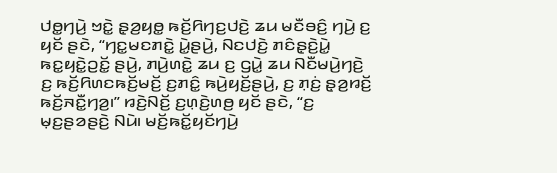ꤓꤥ꤭ꤚꤣꤧ꤬ ꤠꤢꤧ꤭ ꤔ꤫ꤤ꤬ꤟꤥ꤭ ꤒꤢꤩ꤬ꤖꤚꤢ꤬ꤓꤢꤧ꤬ ꤘꤣ ꤗꤢꤪꤋꤢꤨ꤬ ꤚꤣꤧ꤬ ꤢ꤬ ꤟꤢꤩ ꤔꤢꤧ, “ꤚꤢ꤭ꤗꤢꤊꤢꤧ꤭ ꤣꤧ꤭ꤔꤣꤧ꤬, ꤡꤢꤓꤢꤧ꤬ ꤊꤢꤨꤔ꤫ꤢꤧ꤬ꤣꤧ꤭ ꤒꤢ꤭ꤟꤢꤧ꤭ꤑꤢꤩ꤭ ꤔꤣꤧ꤬, ꤊꤣꤧ꤬ꤛꤢꤧ꤭ ꤘꤣ ꤢ꤬ ꤞꤣꤧ꤭ ꤘꤣ ꤡꤢꤪꤗꤣꤧ꤬ꤚꤢꤧ꤬ ꤢ꤬ ꤒꤢꤩ꤬ꤖꤛꤢꤒꤢꤩ꤬ꤗꤢꤩ꤬ ꤢ꤬ꤊꤢꤨ꤭ ꤒꤣꤧ꤬ꤟꤢꤩ꤬ꤔꤣꤧ꤬, ꤢ꤬ ꤊ꤫ꤢꤦ꤬ ꤔ꤫ꤤ꤬ꤙꤢꤩ꤬ ꤒꤢꤩ꤬ꤏꤢꤪ꤭ꤚꤤ꤬꤯” ꤙꤢꤧ꤬ꤡꤢꤩ꤬ ꤢ꤬ꤛ꤫ꤢꤧ꤬ꤛꤥ꤬ ꤟꤢꤩ ꤔꤢꤧ, “ꤢ꤬ ꤗ꤫ꤢ꤬ꤔꤤꤔꤢꤧ꤬ ꤡꤣꤧ꤯ ꤗꤢꤩ꤬ꤒꤢꤩ꤭ꤟꤢꤩꤚꤣꤧ꤬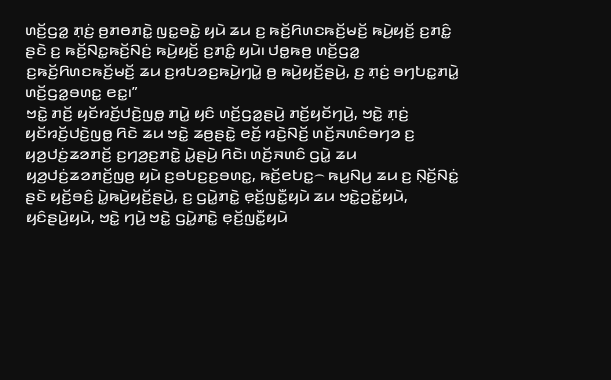ꤛꤢꤩ꤬ꤞꤤ꤭ ꤊ꤫ꤢꤦ꤬ ꤥ꤬ꤊꤥꤊꤢꤧ꤭ ꤜꤢ꤭ꤋꤢꤧ꤭ ꤟꤣꤧ ꤘꤣ ꤢ꤬ ꤒꤢꤩ꤬ꤖꤛꤢꤒꤢꤩ꤬ꤗꤢꤩ꤬ ꤒꤣꤧ꤬ꤟꤢꤩ꤬ ꤢ꤬ꤊꤢꤨ꤭ ꤔꤢꤧ ꤢ꤬ ꤒꤢꤩ꤬ꤡꤢ꤭ꤒꤢꤩ꤬ꤡꤢꤦ꤬ ꤒꤣꤧ꤬ꤟꤢꤩ꤬ ꤢ꤬ꤊꤢꤨ꤭ ꤟꤣꤧ꤯ ꤓꤥ꤭ꤒꤥ꤬ ꤛꤢꤩ꤬ꤞꤤ꤭ ꤢ꤬ꤒꤢꤩ꤬ꤖꤛꤢꤒꤢꤩ꤬ꤗꤢꤩ꤬ ꤘꤣ ꤢ꤬ꤙꤝꤤꤢ꤬ꤒꤣꤧ꤬ꤚꤣꤧ꤭ ꤥ꤬ ꤒꤣꤧ꤬ꤟꤢꤩ꤬ꤔꤣꤧ꤬, ꤢ꤬ ꤊ꤫ꤢꤦ꤬ ꤋꤚꤝꤢ꤭ꤊꤣꤧ꤭ ꤛꤢꤩ꤬ꤞꤤ꤭ꤋꤛꤢ꤭ ꤕꤢ꤭꤯”
ꤠꤢꤧ꤭ ꤊꤢꤩ꤬ ꤟꤢꤩꤙꤢꤩ꤬ꤓꤢꤧ꤬ꤜꤥ꤭ ꤊꤣꤧ꤭ ꤟꤢꤨ ꤛꤢꤩ꤬ꤞꤤ꤭ꤔꤣꤧ꤬ ꤊꤢꤩ꤬ꤟꤢꤩꤚꤣꤧ꤬, ꤠꤢꤧ꤭ ꤊ꤫ꤢꤦ꤬ ꤟꤢꤩꤙꤢꤩ꤬ꤓꤢꤧ꤬ꤜꤥ꤭ ꤖꤢꤧ ꤘꤣ ꤠꤢꤧ꤭ ꤘꤥ꤬ꤔꤢꤧ꤭ ꤕꤢꤩ꤬ ꤙꤢꤧ꤬ꤡꤢꤩ꤬ ꤛꤢꤩ꤬ꤏꤛꤢꤨꤋꤚꤤ ꤢ꤬ ꤟꤤ꤬ꤓꤢꤦ꤬ꤘꤤꤊꤢꤩ꤬ ꤢ꤬ꤚꤤ꤬ꤢ꤬ꤊꤢꤧ꤭ ꤣꤧ꤭ꤔꤣꤧ꤬ ꤖꤢꤧ꤯ ꤛꤢꤩ꤬ꤏꤛꤢꤨ ꤞꤣꤧ꤭ ꤘꤣ ꤟꤤ꤬ꤓꤢꤦ꤬ꤘꤤꤊꤢꤩ꤬ꤜꤥ꤬ ꤟꤣꤧ ꤢ꤬ꤋꤝꤢ꤬ꤢ꤬ꤋꤛꤢ꤭, ꤒꤢꤩ꤬ꤕꤝꤢ꤭꤮ ꤒꤣ꤬ꤡꤣ꤬ ꤘꤣ ꤢ꤬ ꤡ꤫ꤢꤩ꤬ꤡꤢꤦ꤭ ꤔꤢꤧ ꤟꤢꤩ꤬ꤋꤢꤨ꤬ ꤣꤧ꤭ꤒꤣꤧ꤬ꤟꤢꤩ꤬ꤔꤣꤧ꤬, ꤢ꤬ ꤞꤣꤧ꤭ꤊꤢꤧ꤭ ꤕ꤫ꤢꤩ꤬ꤜꤢꤪ꤭ꤟꤣꤧ ꤘꤣ ꤠꤢꤧ꤭ꤑꤢꤩ꤭ꤟꤣꤧ, ꤟꤢꤨꤔꤣꤧ꤬ꤟꤣꤧ, ꤠꤢꤧ꤭ ꤚꤣꤧ꤬ ꤠꤢꤧ꤭ ꤞꤣꤧ꤭ꤊꤢꤧ꤭ ꤕ꤫ꤢꤩ꤬ꤜꤢꤪ꤭ꤟꤣꤧ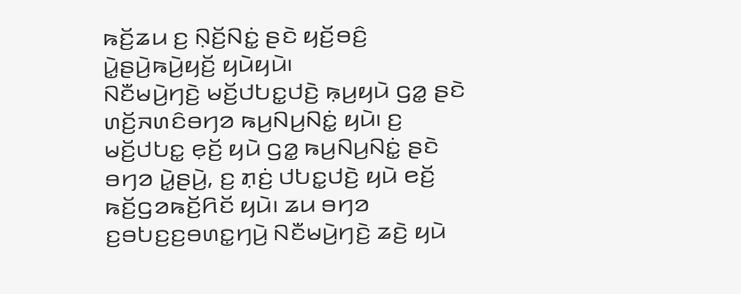ꤒꤢꤩ꤬ꤘꤣ ꤢ꤬ ꤡ꤫ꤢꤩ꤬ꤡꤢꤦ꤭ ꤔꤢꤧ ꤟꤢꤩ꤬ꤋꤢꤨ꤬ ꤣꤧ꤭ꤔꤣꤧ꤬ꤒꤣꤧ꤬ꤟꤢꤩ꤬ ꤟꤣꤧꤟꤣꤧ꤯
ꤡꤢꤪꤗꤣꤧ꤬ꤚꤢꤧ꤬ ꤗꤢꤩ꤬ꤓꤝꤢ꤭ꤓꤢꤧ꤬ ꤒ꤫ꤣ꤬ꤟꤣꤧ ꤞꤤ꤭ ꤔꤢꤧ ꤛꤢꤩ꤬ꤏꤛꤢꤨꤋꤚꤤ ꤒꤣ꤬ꤡꤣ꤬ꤡꤢꤦ꤭ ꤟꤣꤧ꤯ ꤢ꤬ ꤗꤢꤩ꤬ꤓꤝꤢ꤭ ꤕ꤫ꤢꤩ꤬ ꤟꤣꤧ ꤞꤤ꤭ ꤒꤣ꤬ꤡꤣ꤬ꤡꤢꤦ꤭ ꤔꤢꤧ ꤋꤚꤤ ꤣꤧ꤭ꤔꤣꤧ꤬, ꤢ꤬ ꤊ꤫ꤢꤦ꤬ ꤓꤝꤢ꤭ꤓꤢꤧ꤬ ꤟꤣꤧ ꤕꤢꤩ꤬ ꤒꤢꤩ꤬ꤞꤤꤒꤢꤩ꤬ꤖꤢꤩ ꤟꤣꤧ꤯ ꤘꤣ ꤋꤚꤤ ꤢ꤬ꤋꤝꤢ꤬ꤢ꤬ꤋꤛꤢ꤭ꤚꤣꤧ꤬ ꤡꤢꤪꤗꤣꤧ꤬ꤚꤢꤧ꤬ ꤘꤢꤧ꤬ ꤟꤣꤧ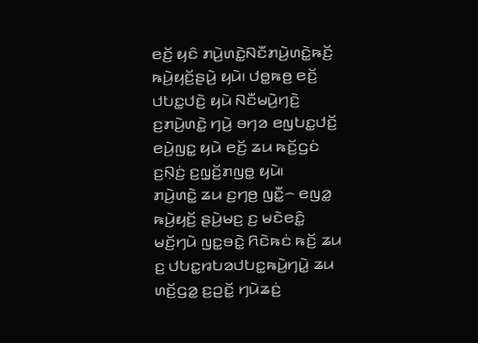ꤕꤢꤩ꤬ ꤟꤢꤨ ꤊꤣꤧ꤬ꤛꤢꤧ꤭ꤡꤢꤪꤊꤣꤧ꤬ꤛꤢꤧ꤭ꤒꤢꤩ꤬ ꤒꤣꤧ꤬ꤟꤢꤩ꤬ꤔꤣꤧ꤬ ꤟꤣꤧ꤯ ꤓꤥ꤭ꤒꤥ꤬ ꤕꤢꤩ꤬ ꤓꤝꤢ꤭ꤓꤢꤧ꤬ ꤟꤣꤧ ꤡꤢꤪꤗꤣꤧ꤬ꤚꤢꤧ꤬ ꤢ꤬ꤊꤣꤧ꤬ꤛꤢꤧ꤭ ꤚꤣꤧ꤬ ꤋꤚꤤ ꤕꤜꤝꤢ꤭ꤓꤢꤩ꤬ ꤕꤣꤧ꤬ꤜꤢ꤭ ꤟꤣꤧ ꤕꤢꤩ꤬ ꤘꤣ ꤒꤢꤩ꤬ꤞꤢꤦ ꤢ꤬ꤡ꤫ꤢꤦ꤬ ꤢ꤬ꤜ꤫ꤢꤩ꤬ꤊꤜꤥ꤭ ꤟꤣꤧ꤯
ꤊꤣꤧ꤬ꤛꤢꤧ꤭ ꤘꤣ ꤢ꤬ꤚꤥ꤬ ꤜꤢꤪ꤭꤮ ꤕꤜꤤ꤭ ꤒꤣꤧ꤬ꤟꤢꤩ꤬ ꤔꤣꤧ꤬ꤗꤢ꤬ ꤢ꤬ ꤗꤢꤧꤕꤢꤨ꤭ ꤗꤢꤩ꤬ꤚꤣꤧ ꤜꤢ꤭ꤋꤢꤧ꤭ ꤖꤢꤧꤒꤢꤦ ꤒꤢꤩ꤬ ꤘꤣ ꤢ꤬ ꤓꤝꤢ꤭ꤙꤝꤤꤓꤝꤢ꤭ꤒꤣꤧ꤬ꤚꤣꤧ꤭ ꤘꤣ ꤛꤢꤩ꤬ꤞꤤ꤭ ꤢ꤬ꤑꤢꤩ꤭ ꤚꤣꤧꤘꤢꤦ꤬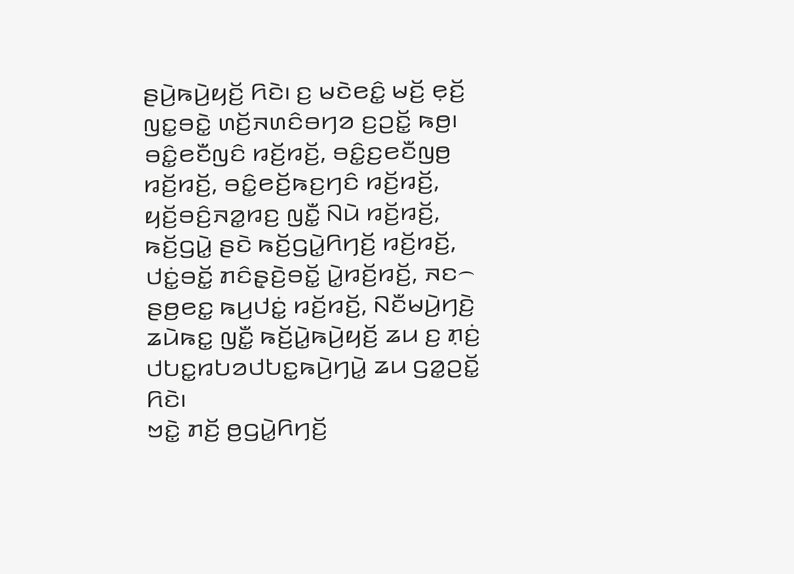ꤔꤣꤧ꤬ꤒꤣꤧ꤬ꤟꤢꤩ꤬ ꤖꤢꤧ꤯ ꤢ꤬ ꤗꤢꤧꤕꤢꤨ꤭ ꤗꤢꤩ꤬ ꤕ꤫ꤢꤩ꤬ ꤜꤢ꤭ꤋꤢꤧ꤭ ꤛꤢꤩ꤬ꤏꤛꤢꤨꤋꤚꤤ ꤢ꤬ꤑꤢꤩ꤭ ꤒꤥ꤬꤯
ꤋꤢꤨ꤭ꤕꤢꤪꤜꤢꤨ ꤙꤢꤩ꤬ꤙꤢꤩ꤬, ꤋꤢꤨ꤭ꤢ꤬ꤕꤢꤪꤜꤥ꤬ ꤙꤢꤩ꤬ꤙꤢꤩ꤬, ꤋꤢꤨ꤭ꤕꤢꤩ꤬ꤒꤢ꤬ꤚꤢꤨ ꤙꤢꤩ꤬ꤙꤢꤩ꤬, ꤟꤢꤩ꤬ꤋꤢꤨ꤬ꤏꤤ꤭ꤙꤢ꤬ ꤜꤢꤪ꤭ ꤡꤣꤧ ꤙꤢꤩ꤬ꤙꤢꤩ꤬, ꤒꤢꤩ꤬ꤞꤣꤧ꤭ ꤔꤢꤧ ꤒꤢꤩ꤬ꤞꤣꤧ꤭ꤖꤚꤢꤩ꤬ ꤙꤢꤩ꤬ꤙꤢꤩ꤬, ꤓꤢꤦ꤭ꤋꤢꤩ꤭ ꤊꤢꤨꤔ꤫ꤢꤧ꤬ꤋꤢꤩ꤭ ꤣꤧ꤭ꤙꤢꤩ꤬ꤙꤢꤩ꤬, ꤏꤢ꤮ ꤔꤥ꤬ꤕꤢ꤭ ꤒꤣ꤬ꤓꤢꤦ꤭ ꤙꤢꤩ꤬ꤙꤢꤩ꤬, ꤡꤢꤪꤗꤣꤧ꤬ꤚꤢꤧ꤬ ꤘꤣꤧꤒꤢ꤭ ꤜꤢꤪ꤭ ꤒꤢꤩ꤬ꤣꤧ꤭ꤒꤣꤧ꤬ꤟꤢꤩ꤬ ꤘꤣ ꤢ꤬ ꤊ꤫ꤢꤦ꤬ ꤓꤝꤢ꤭ꤙꤝꤤꤓꤝꤢ꤭ꤒꤣꤧ꤬ꤚꤣꤧ꤭ ꤘꤣ ꤞꤤ꤭ꤑꤢꤩ꤭ ꤖꤢꤧ꤯
ꤠꤢꤧ꤭ ꤊꤢꤩ꤬ ꤥ꤬ꤞꤣꤧ꤭ꤖꤚꤢꤩ꤬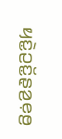ꤟꤢꤧ꤭ꤑꤢꤩ꤭ꤔ꤫ꤤ꤬ꤕ꤫ꤥ꤬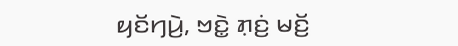ꤟꤢꤩꤚꤣꤧ꤬, ꤠꤢꤧ꤭ ꤊ꤫ꤢꤦ꤬ ꤗꤢꤩ꤬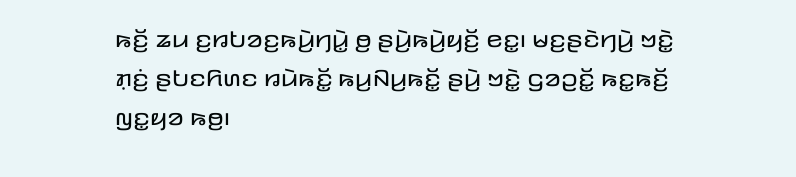ꤒꤢꤩ꤬ ꤘꤣ ꤢ꤬ꤙꤝꤤꤢ꤬ꤒꤣꤧ꤬ꤚꤣꤧ꤭ ꤥ꤬ ꤔꤣꤧ꤬ꤒꤣꤧ꤬ꤟꤢꤩ꤬ ꤕꤢ꤭꤯ ꤗꤢ꤬ꤔꤢꤧꤚꤣꤧ꤬ ꤠꤢꤧ꤭ ꤊ꤫ꤢꤦ꤬ ꤔꤝꤢꤖꤛꤢ ꤙꤣꤧꤒꤢꤩ꤭ ꤒꤣ꤬ꤡꤣ꤬ꤒꤢꤩ꤭ ꤔꤣꤧ꤬ ꤠꤢꤧ꤭ ꤞꤤꤑꤢꤩ꤭ ꤒꤢ꤭ꤒꤢꤩ꤬ ꤜꤢ꤭ꤟꤤ ꤒꤥ꤬꤯